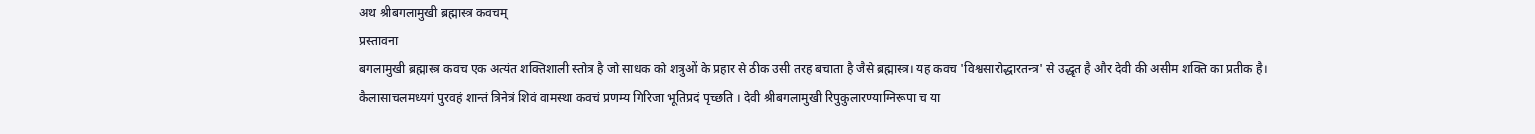अथ श्रीबगलामुखी ब्रह्मास्त्र कवचम्
प्रस्तावना
बगलामुखी ब्रह्मास्त्र कवच एक अत्यंत शक्तिशाली स्तोत्र है जो साधक को शत्रुओं के प्रहार से ठीक उसी तरह बचाता है जैसे ब्रह्मास्त्र। यह कवच 'विश्वसारोद्धारतन्त्र' से उद्धृत है और देवी की असीम शक्ति का प्रतीक है।
कैलासाचलमध्यगं पुरवहं शान्तं त्रिनेत्रं शिवं वामस्था कवचं प्रणम्य गिरिजा भूतिप्रदं पृच्छति । देवी श्रीबगलामुखी रिपुकुलारण्याग्निरूपा च या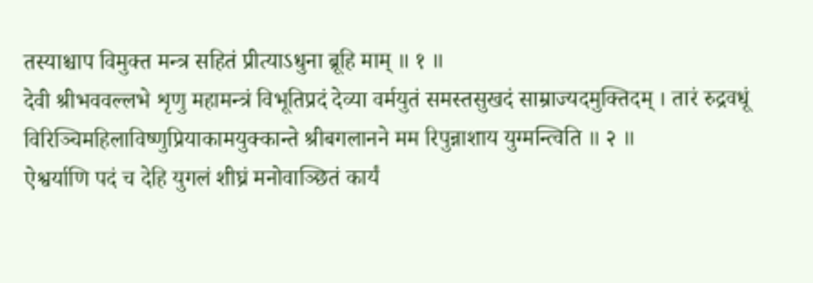तस्याश्चाप विमुक्त मन्त्र सहितं प्रीत्याऽधुना ब्रूहि माम् ॥ १ ॥
देवी श्रीभववल्लभे शृणु महामन्त्रं विभूतिप्रदं देव्या वर्मयुतं समस्तसुखदं साम्राज्यदमुक्तिदम् । तारं रुद्रवधूं विरिञ्चिमहिलाविष्णुप्रियाकामयुक्कान्ते श्रीबगलानने मम रिपुन्नाशाय युग्मन्त्विति ॥ २ ॥
ऐश्वर्याणि पदं च देहि युगलं शीघ्रं मनोवाञ्छितं कार्यं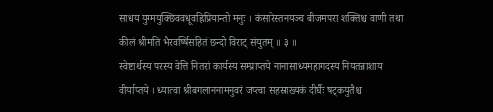साधय युग्मयुक्छिववधूवह्निप्रियान्तो मनुः । कंसारेस्तनयञ्च बीजमपरा शक्तिश्च वाणी तथा कीलं श्रीमति भैरवर्ष्षिसहितं छन्दो विराट् संयुतम् ॥ ३ ॥
स्वेष्टार्थस्य परस्य वेत्ति नितरां कार्यस्य सम्प्राप्तये नानासाध्यमहागदस्य नियतन्नाशाय वीर्याप्तये । ध्यात्वा श्रीबगलाननामनुवरं जप्त्वा सहस्राख्यकं दीर्घैः षट्कयुतैश्च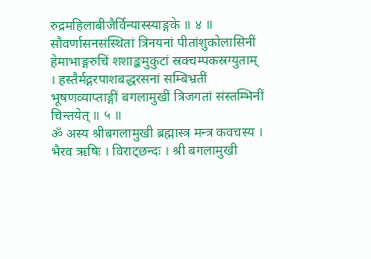रुद्रमहिलाबीजैर्विन्यास्स्याङ्गके ॥ ४ ॥
सौवर्णासनसंस्थितां त्रिनयनां पीतांशुकोलासिनीं हेमाभाङ्गरुचिं शशाङ्कमुकुटां स्रक्चम्पकस्रग्युताम् । हस्तैर्मद्गरपाशबद्धरसनां सम्बिभ्रतीं भूषणव्याप्ताङ्गीं बगलामुखीं त्रिजगतां संस्तम्भिनीं चिन्तयेत् ॥ ५ ॥
ॐ अस्य श्रीबगलामुखी ब्रह्मास्त्र मन्त्र कवचस्य । भैरव ऋषिः । विराट्छन्दः । श्री बगलामुखी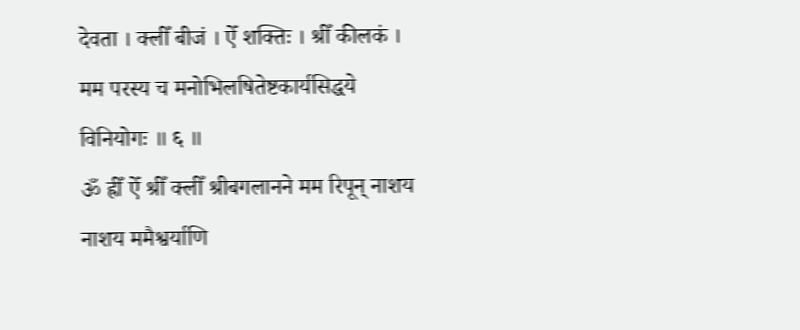देवता । क्लीँ बीजं । ऐँ शक्तिः । श्रीँ कीलकं । मम परस्य च मनोभिलषितेष्टकार्यसिद्धये विनियोगः ॥ ६ ॥
ॐ ह्रीँ ऐँ श्रीँ क्लीँ श्रीबगलानने मम रिपून् नाशय नाशय ममैश्वर्याणि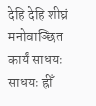देहि देहि शीघ्रं मनोवाञ्छित कार्यं साधयः साधयः ह्रीँ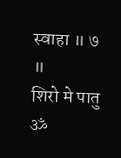स्वाहा ॥ ७ ॥
शिरो मे पातु ॐ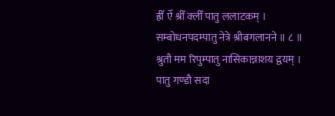ह्रीँ ऐँ श्रीँ क्लीँ पातु ललाटकम् । सम्बोधनपदम्पातु नेत्रे श्रीबगलानने ॥ ८ ॥
श्रुतौ मम रिपुम्पातु नासिकान्नाशय द्वयम् । पातु गण्डौ सदा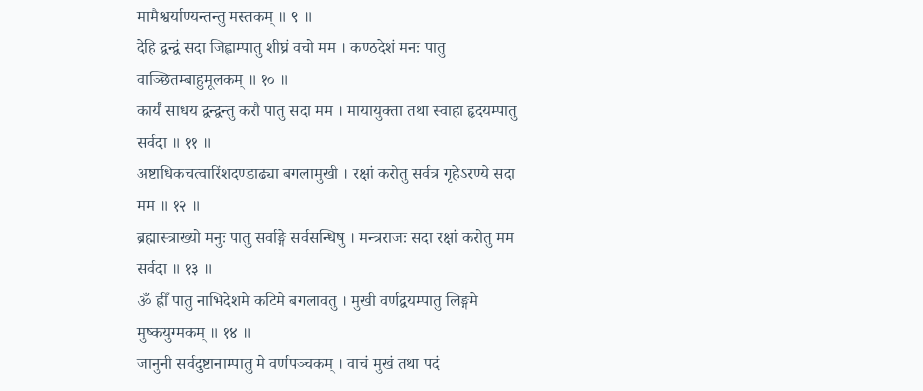मामैश्वर्याण्यन्तन्तु मस्तकम् ॥ ९ ॥
देहि द्वन्द्वं सदा जिह्वाम्पातु शीघ्रं वचो मम । कण्ठदेशं मनः पातु वाञ्छितम्बाहुमूलकम् ॥ १० ॥
कार्यं साधय द्वन्द्वन्तु करौ पातु सदा मम । मायायुक्ता तथा स्वाहा हृदयम्पातु सर्वदा ॥ ११ ॥
अष्टाधिकचत्वारिंशदण्डाढ्या बगलामुखी । रक्षां करोतु सर्वत्र गृहेऽरण्ये सदा मम ॥ १२ ॥
ब्रह्मास्त्राख्यो मनुः पातु सर्वाङ्गे सर्वसन्धिषु । मन्त्रराजः सदा रक्षां करोतु मम सर्वदा ॥ १३ ॥
ॐ ह्रीँ पातु नाभिदेशमे कटिमे बगलावतु । मुखी वर्णद्वयम्पातु लिङ्गमे मुष्कयुग्मकम् ॥ १४ ॥
जानुनी सर्वदुष्टानाम्पातु मे वर्णपञ्चकम् । वाचं मुखं तथा पदं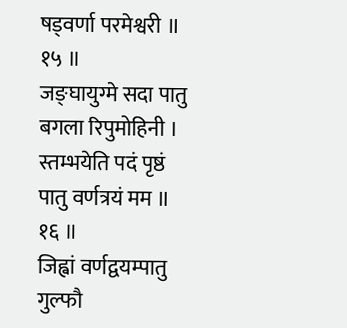षड्वर्णा परमेश्वरी ॥ १५ ॥
जङ्घायुग्मे सदा पातु बगला रिपुमोहिनी । स्तम्भयेति पदं पृष्ठं पातु वर्णत्रयं मम ॥ १६ ॥
जिह्वां वर्णद्वयम्पातु गुल्फौ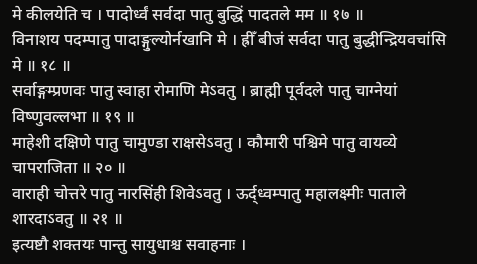मे कीलयेति च । पादोर्ध्वं सर्वदा पातु बुद्धिं पादतले मम ॥ १७ ॥
विनाशय पदम्पातु पादाङ्गुल्योर्नखानि मे । ह्रीँ बीजं सर्वदा पातु बुद्धीन्द्रियवचांसि मे ॥ १८ ॥
सर्वाङ्गम्प्रणवः पातु स्वाहा रोमाणि मेऽवतु । ब्राह्मी पूर्वदले पातु चाग्नेयां विष्णुवल्लभा ॥ १९ ॥
माहेशी दक्षिणे पातु चामुण्डा राक्षसेऽवतु । कौमारी पश्चिमे पातु वायव्ये चापराजिता ॥ २० ॥
वाराही चोत्तरे पातु नारसिंही शिवेऽवतु । ऊर्द्ध्वम्पातु महालक्ष्मीः पाताले शारदाऽवतु ॥ २१ ॥
इत्यष्टौ शक्तयः पान्तु सायुधाश्च सवाहनाः ।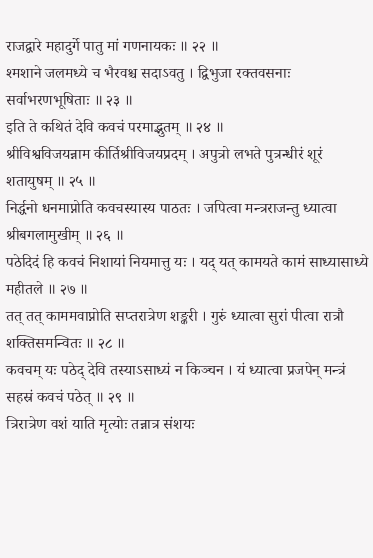राजद्वारे महादुर्गे पातु मां गणनायकः ॥ २२ ॥
श्मशाने जलमध्ये च भैरवश्च सदाऽवतु । द्विभुजा रक्तवसनाः सर्वाभरणभूषिताः ॥ २३ ॥
इति ते कथितं देवि कवचं परमाद्भुतम् ॥ २४ ॥
श्रीविश्वविजयन्नाम कीर्तिश्रीविजयप्रदम् । अपुत्रो लभते पुत्रन्धीरं शूरं शतायुषम् ॥ २५ ॥
निर्द्धनो धनमाप्नोति कवचस्यास्य पाठतः । जपित्वा मन्त्रराजन्तु ध्यात्वा श्रीबगलामुखीम् ॥ २६ ॥
पठेदिदं हि कवचं निशायां नियमात्तु यः । यद् यत् कामयते कामं साध्यासाध्ये महीतले ॥ २७ ॥
तत् तत् काममवाप्नोति सप्तरात्रेण शङ्करी । गुरुं ध्यात्वा सुरां पीत्वा रात्रौ शक्तिसमन्वितः ॥ २८ ॥
कवचम् यः पठेद् देवि तस्याऽसाध्यं न किञ्चन । यं ध्यात्वा प्रजपेन् मन्त्रं सहस्रं कवचं पठेत् ॥ २९ ॥
त्रिरात्रेण वशं याति मृत्योः तन्नात्र संशयः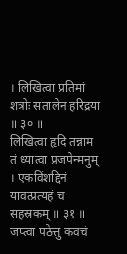। लिखित्वा प्रतिमां शत्रोः सतालेन हरिद्रया ॥ ३० ॥
लिखित्वा हृदि तन्नाम तं ध्यात्वा प्रजपेन्मनुम् । एकविंशद्दिनं यावत्प्रत्यहं च सहस्रकम् ॥ ३१ ॥
जप्त्वा पठेत्तु कवचं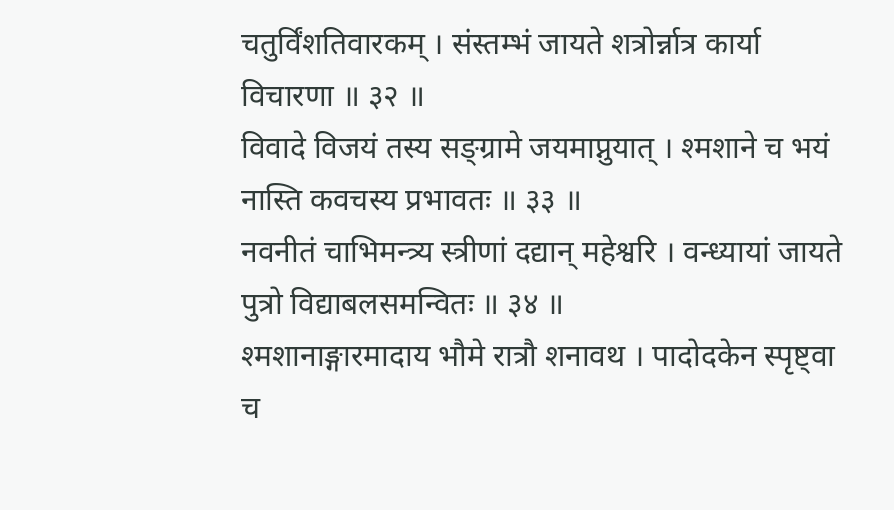चतुर्विंशतिवारकम् । संस्तम्भं जायते शत्रोर्न्नात्र कार्या विचारणा ॥ ३२ ॥
विवादे विजयं तस्य सङ्ग्रामे जयमाप्नुयात् । श्मशाने च भयं नास्ति कवचस्य प्रभावतः ॥ ३३ ॥
नवनीतं चाभिमन्त्र्य स्त्रीणां दद्यान् महेश्वरि । वन्ध्यायां जायते पुत्रो विद्याबलसमन्वितः ॥ ३४ ॥
श्मशानाङ्गारमादाय भौमे रात्रौ शनावथ । पादोदकेन स्पृष्ट्वा च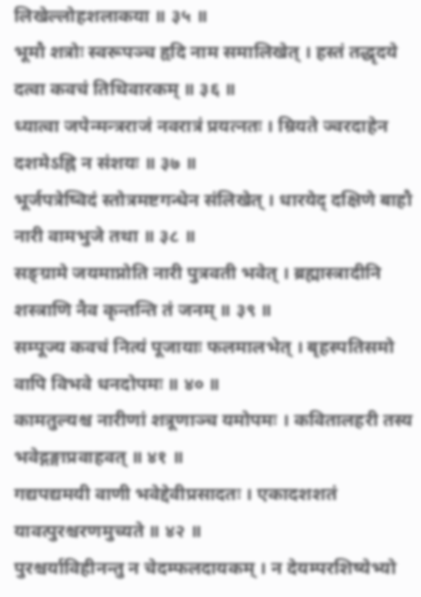लिखेल्लोहशलाकया ॥ ३५ ॥
भूमौ शत्रोः स्वरूपञ्च हृदि नाम समालिखेत् । हस्तं तद्धृदये दत्वा कवचं तिथिवारकम् ॥ ३६ ॥
ध्यात्वा जपेन्मन्त्रराजं नवरात्रं प्रयत्नतः । म्रियते ज्वरदाहेन दशमेऽह्नि न संशयः ॥ ३७ ॥
भूर्जपत्रेष्विदं स्तोत्रमष्टगन्धेन संलिखेत् । धारयेद् दक्षिणे बाहौ नारी वामभुजे तथा ॥ ३८ ॥
सङ्ग्रामे जयमाप्नोति नारी पुत्रवती भवेत् । ब्रह्मास्त्रादीनि शस्त्राणि नैव कृन्तन्ति तं जनम् ॥ ३९ ॥
सम्पूज्य कवचं नित्यं पूजायाः फलमालभेत् । बृहस्पतिसमो वापि विभवे धनदोपमः ॥ ४० ॥
कामतुल्यश्च नारीणां शत्रूणाञ्च यमोपमः । कवितालहरी तस्य भवेद्गङ्गाप्रवाहवत् ॥ ४१ ॥
गद्यपद्यमयी वाणी भवेद्देवीप्रसादतः । एकादशशतं यावत्पुरश्चरणमुच्यते ॥ ४२ ॥
पुरश्चर्याविहीनन्तु न चेदम्फलदायकम् । न देयम्परशिष्येभ्यो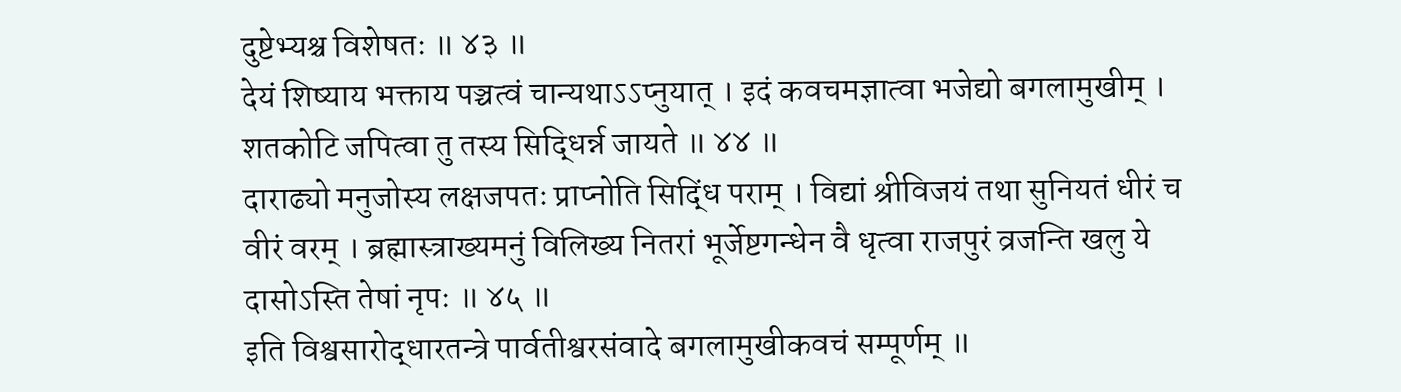दुष्टेभ्यश्च विशेषतः ॥ ४३ ॥
देयं शिष्याय भक्ताय पञ्चत्वं चान्यथाऽऽप्नुयात् । इदं कवचमज्ञात्वा भजेद्यो बगलामुखीम् । शतकोटि जपित्वा तु तस्य सिद्धिर्न्न जायते ॥ ४४ ॥
दाराढ्यो मनुजोस्य लक्षजपतः प्राप्नोति सिद्धिं पराम् । विद्यां श्रीविजयं तथा सुनियतं धीरं च वीरं वरम् । ब्रह्मास्त्राख्यमनुं विलिख्य नितरां भूर्जेष्टगन्धेन वै धृत्वा राजपुरं व्रजन्ति खलु ये दासोऽस्ति तेषां नृपः ॥ ४५ ॥
इति विश्वसारोद्धारतन्त्रे पार्वतीश्वरसंवादे बगलामुखीकवचं सम्पूर्णम् ॥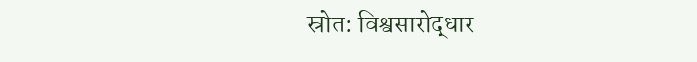स्रोत: विश्वसारोद्धार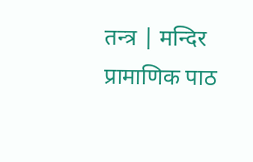तन्त्र | मन्दिर प्रामाणिक पाठ